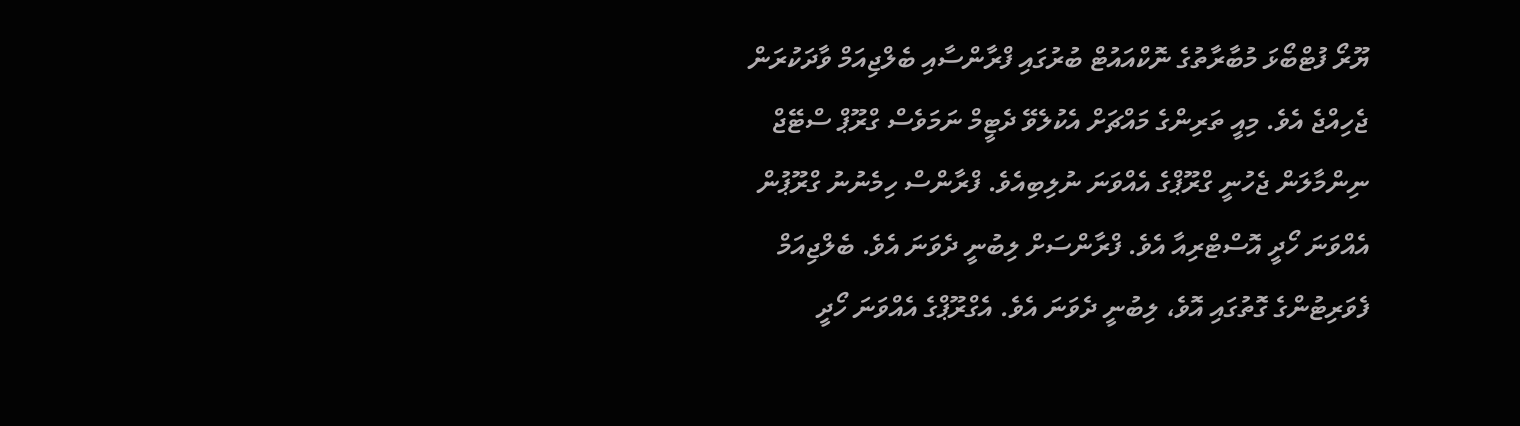ޔޫރޯ ފުޓްބޯޅަ މުބާރާތުގެ ނޮކްއައުޓް ބުރުގައި ފްރާންސާއި ބެލްޖިއަމް ވާދަކުރަން ޖެހިއްޖެ އެވެ. މިއީ ތަރިންގެ މައްޗަށް އެކުލެވޭ ދެޓީމް ނަމަވެސް ގްރޫޕް ސްޓޭޖް ނިންމާލަން ޖެހުނީ ގްރޫޕްގެ އެއްވަނަ ނުލިބިއެވެ. ފްރާންސް ހިމެނުނު ގްރޫޕުން އެއްވަނަ ހޯދީ އޮސްޓްރިއާ އެވެ. ފްރާންސަށް ލިބުނީ ދެވަނަ އެވެ. ބެލްޖިއަމް ފެވަރިޓުންގެ ގޮތުގައި އޮވެ، ލިބުނީ ދެވަނަ އެވެ. އެގްރޫޕްގެ އެއްވަނަ ހޯދީ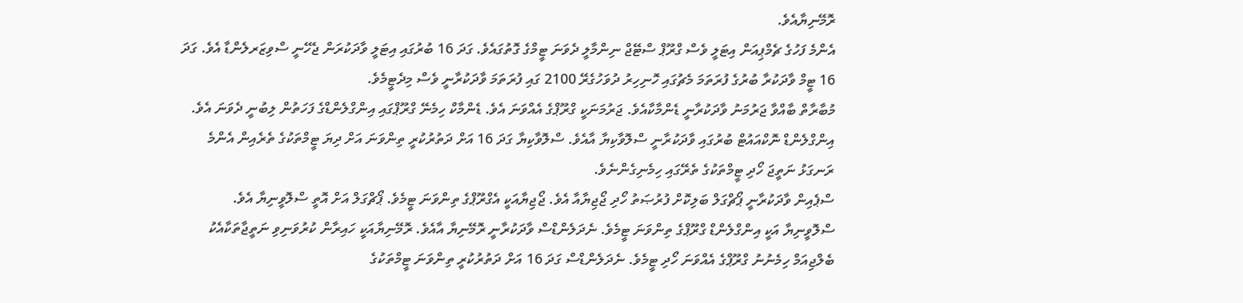ރޮމޭނިޔާއެވެ.
އެންމެ ފަހުގެ ޗެމްޕިއަން އިޓަލީ ވެސް ގްރޫޕް ސްޓޭޖް ނިންމާލީ ދެވަނަ ޓީމްގެ ގޮތުގައެވެ. ގަދަ 16 ބުރުގައި އިޓަލީ ވާދަކުރަން ޖެހޭނީ ސްވިޒަރލެންޑާ އެވެ. ގަދަ 16 ޓީމް ވާދަކުރާ ބުރުގެ ފުރަތަމަ މެޗުގައި ހޮނިހިރު ދުވަހުގެރޭ 2100 ގައި ފުރަތަމަ ވާދަކުރާނީ ވެސް މިދެޓީމެވެ.
މުބާރާތް ބާއްވާ ޖަރުމަނު ވާދަކުރާނީ ޑެންމާކާއެވެ. ޖަރުމަނަކީ ގްރޫޕްގެ އެއްވަނަ އެވެ. ޑެންމާކް ހިމެނޭ ގްރޫޕްގައި އިންގްލެންޑްގެ ފަހަތުން ލިބުނީ ދެވަނަ އެވެ. އިންގްލެންޑް ނޮކްއައުޓް ބުރުގައި ވާދަކުރާނީ ސްލޮވާކިޔާ އާއެވެ. ސްލޮވާކިޔާ ގަދަ 16 އަށް ދަތުރުކުރީ ތިންވަނަ އަށް ދިޔަ ޓީމްތަކުގެ ތެރެއިން އެންމެ ރަނގަޅު ނަތީޖަ ހޯދި ޓީމްތަކުގެ ތެރޭގައި ހިމެނިގެންނެވެ.
ސްޕެއިން ވާދަކުރާނީ ޕޯޗްގަލް ބަލިކޮށް ފުރުޞަތު ހޯދި ޖޯޖިޔާއާ އެވެ. ޖޯޖިޔާއަކީ އެގްރޫޕްގެ ތިންވަނަ ޓީމެވެ. ޕޯޗްގަލް އަށް އޮތީ ސްލޮވީނިޔާ އެވެ. ސްލޮވީނިޔާ އަކީ އިންގްލެންޑް ގްރޫޕްގެ ތިންވަނަ ޓީމެވެ. ނެދަލެންޑްސް ވާދަކުރާނީ ރޮމޭނިޔާ އާއެވެ. ރޮމޭނިޔާއަކީ ހައިރާން ކުރުވަނިވި ނަތީޖާތަކާއެކު ބެލްޖިއަމް ހިމެނުނު ގްރޫޕްގެ އެއްވަނަ ހޯދި ޓީމެވެ. ނެދަލެންޑްސް ގަދަ 16 އަށް ދަތުރުކުރީ ތިންވަނަ ޓީމްތަކުގެ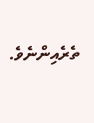ތެރެއިންނެވެ.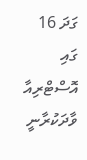ގަދަ 16 ގައި އޮސްޓްރިއާ ވާދަކުރާނީ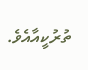ތުރުކީއާއެވެ.